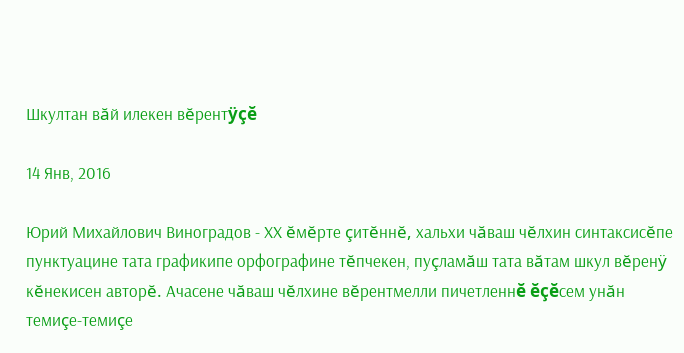Шкултан вăй илекен вĕрентÿçĕ

14 Янв, 2016

Юрий Михайлович Виноградов - ХХ ĕмĕрте çитĕннĕ, хальхи чăваш чĕлхин синтаксисĕпе пунктуацине тата графикипе орфографине тĕпчекен, пуçламăш тата вăтам шкул вĕренÿ кĕнекисен авторĕ. Ачасене чăваш чĕлхине вĕрентмелли пичетленнĕ ĕçĕсем унăн темиçе-темиçе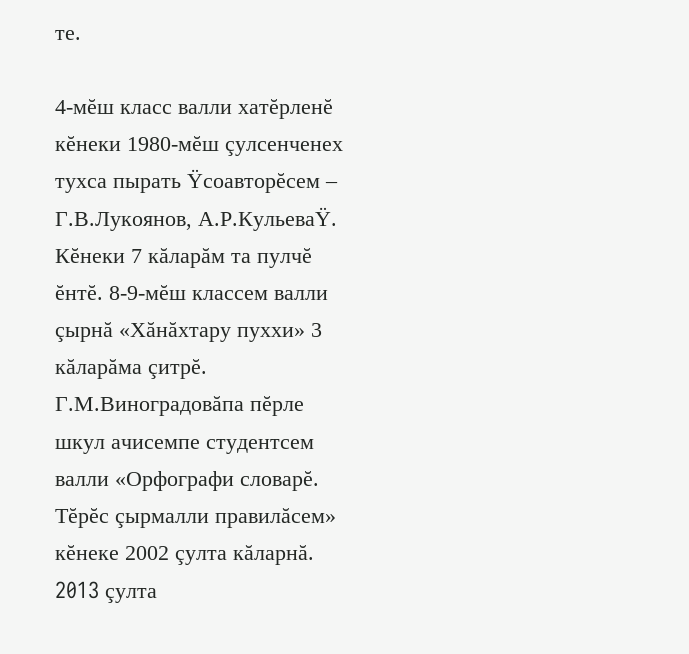те.

4-мĕш класс валли хатĕрленĕ кĕнеки 1980-мĕш çулсенченех тухса пырать Ÿсоавторĕсем – Г.В.Лукоянов, А.Р.КульеваŸ. Кĕнеки 7 кăларăм та пулчĕ ĕнтĕ. 8-9-мĕш классем валли çырнă «Хăнăхтару пуххи» 3 кăларăма çитрĕ. Г.М.Виноградовăпа пĕрле шкул ачисемпе студентсем валли «Орфографи словарĕ. Тĕрĕс çырмалли правилăсем» кĕнеке 2002 çулта кăларнă. 2013 çулта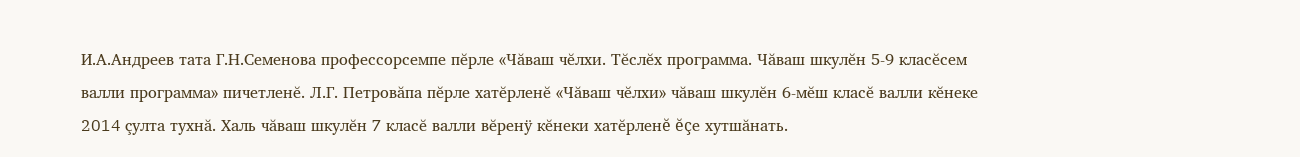И.А.Андреев тата Г.Н.Семенова профессорсемпе пĕрле «Чăваш чĕлхи. Тĕслĕх программа. Чăваш шкулĕн 5-9 класĕсем валли программа» пичетленĕ. Л.Г. Петровăпа пĕрле хатĕрленĕ «Чăваш чĕлхи» чăваш шкулĕн 6-мĕш класĕ валли кĕнеке 2014 çулта тухнă. Халь чăваш шкулĕн 7 класĕ валли вĕренÿ кĕнеки хатĕрленĕ ĕçе хутшăнать.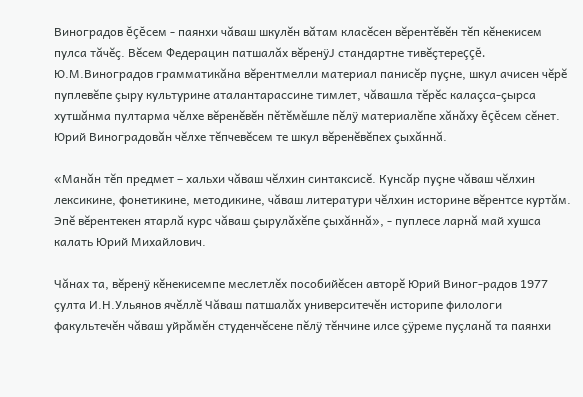Виноградов ĕçĕсем - паянхи чăваш шкулĕн вăтам класĕсен вĕрентĕвĕн тĕп кĕнекисем пулса тăчĕç. Вĕсем Федерацин патшалăх вĕренÿJ стандартне тивĕçтереççĕ. Ю.М.Виноградов грамматикăна вĕрентмелли материал панисĕр пуçне, шкул ачисен чĕрĕ пуплевĕпе çыру культурине аталантарассине тимлет, чăвашла тĕрĕс калаçса-çырса хутшăнма пултарма чĕлхе вĕренĕвĕн пĕтĕмĕшле пĕлÿ материалĕпе хăнăху ĕçĕсем сĕнет. Юрий Виноградовăн чĕлхе тĕпчевĕсем те шкул вĕренĕвĕпех çыхăннă.

«Манăн тĕп предмет – хальхи чăваш чĕлхин синтаксисĕ. Кунсăр пуçне чăваш чĕлхин лексикине, фонетикине, методикине, чăваш литератури чĕлхин историне вĕрентсе куртăм. Эпĕ вĕрентекен ятарлă курс чăваш çырулăхĕпе çыхăннă», - пуплесе ларнă май хушса калать Юрий Михайлович.

Чăнах та, вĕренÿ кĕнекисемпе меслетлĕх пособийĕсен авторĕ Юрий Виног-радов 1977 çулта И.Н.Ульянов ячĕллĕ Чăваш патшалăх университечĕн историпе филологи факультечĕн чăваш уйрăмĕн студенчĕсене пĕлÿ тĕнчине илсе çÿреме пуçланă та паянхи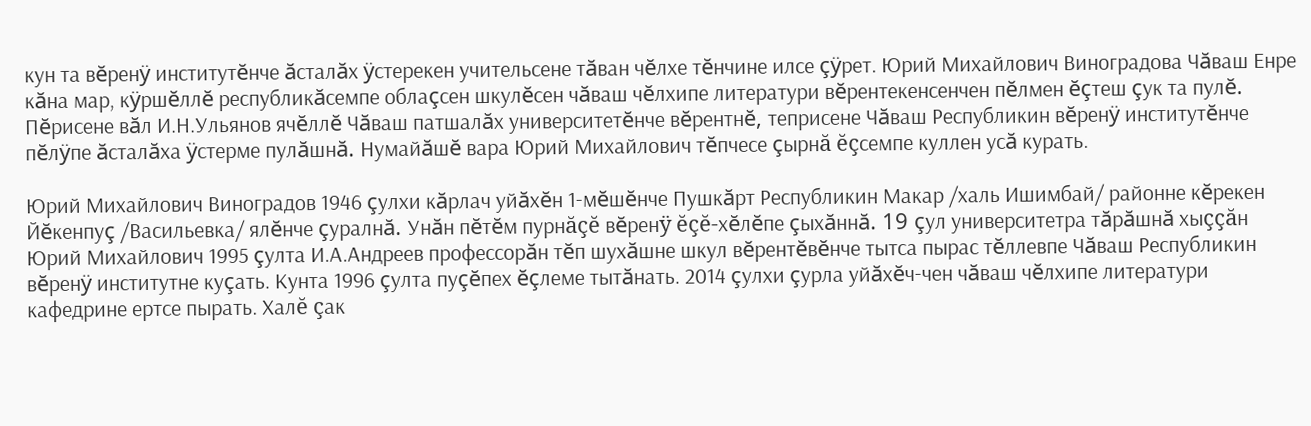кун та вĕренÿ институтĕнче ăсталăх ÿстерекен учительсене тăван чĕлхе тĕнчине илсе çÿрет. Юрий Михайлович Виноградова Чăваш Енре кăна мар, кÿршĕллĕ республикăсемпе облаçсен шкулĕсен чăваш чĕлхипе литератури вĕрентекенсенчен пĕлмен ĕçтеш çук та пулĕ. Пĕрисене вăл И.Н.Ульянов ячĕллĕ Чăваш патшалăх университетĕнче вĕрентнĕ, теприсене Чăваш Республикин вĕренÿ институтĕнче пĕлÿпе ăсталăха ÿстерме пулăшнă. Нумайăшĕ вара Юрий Михайлович тĕпчесе çырнă ĕçсемпе куллен усă курать.

Юрий Михайлович Виноградов 1946 çулхи кăрлач уйăхĕн 1-мĕшĕнче Пушкăрт Республикин Макар /халь Ишимбай/ районне кĕрекен Йĕкенпуç /Васильевка/ ялĕнче çуралнă. Унăн пĕтĕм пурнăçĕ вĕренÿ ĕçĕ-хĕлĕпе çыхăннă. 19 çул университетра тăрăшнă хыççăн Юрий Михайлович 1995 çулта И.А.Андреев профессорăн тĕп шухăшне шкул вĕрентĕвĕнче тытса пырас тĕллевпе Чăваш Республикин вĕренÿ институтне куçать. Кунта 1996 çулта пуçĕпех ĕçлеме тытăнать. 2014 çулхи çурла уйăхĕч-чен чăваш чĕлхипе литератури кафедрине ертсе пырать. Халĕ çак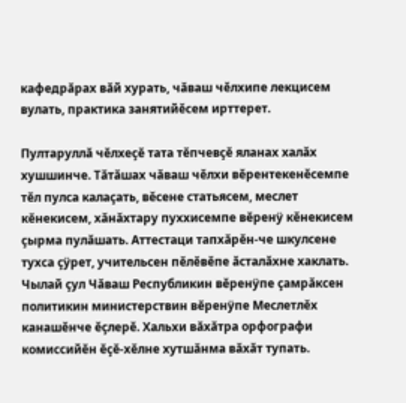кафедрăрах вăй хурать, чăваш чĕлхипе лекцисем вулать, практика занятийĕсем ирттерет.

Пултаруллă чĕлхеçĕ тата тĕпчевçĕ яланах халăх хушшинче. Тăтăшах чăваш чĕлхи вĕрентекенĕсемпе тĕл пулса калаçать, вĕсене статьясем, меслет кĕнекисем, хăнăхтару пуххисемпе вĕренÿ кĕнекисем çырма пулăшать. Аттестаци тапхăрĕн-че шкулсене тухса çÿрет, учительсен пĕлĕвĕпе ăсталăхне хаклать. Чылай çул Чăваш Республикин вĕренÿпе çамрăксен политикин министерствин вĕренÿпе Меслетлĕх канашĕнче ĕçлерĕ. Хальхи вăхăтра орфографи комиссийĕн ĕçĕ-хĕлне хутшăнма вăхăт тупать.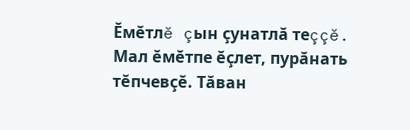Ĕмĕтлĕ çын çунатлă теççĕ. Мал ĕмĕтпе ĕçлет, пурăнать тĕпчевçĕ. Тăван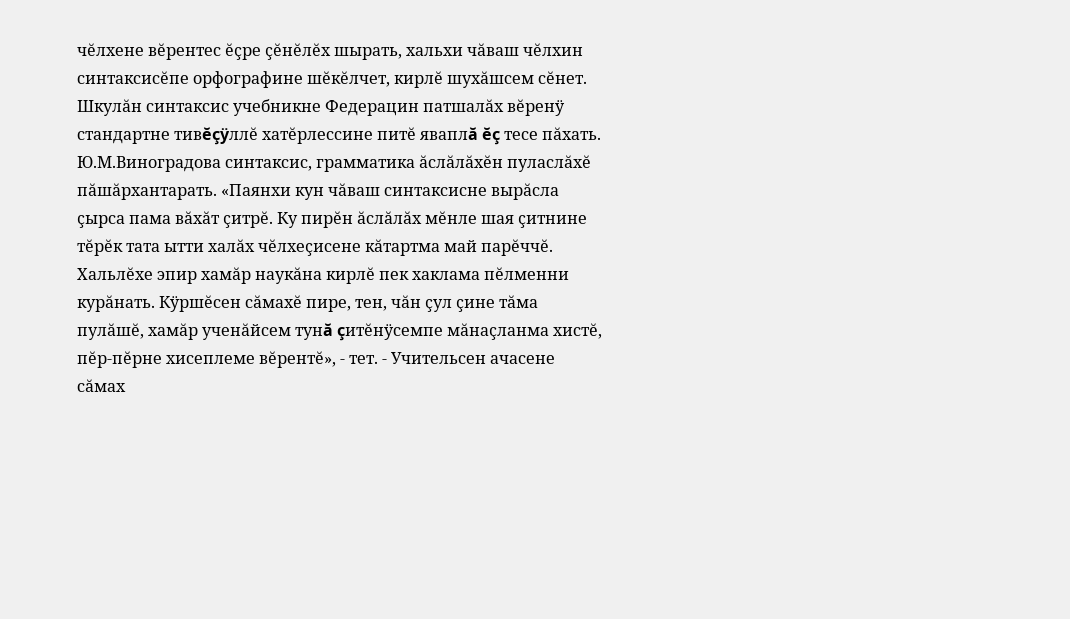чĕлхене вĕрентес ĕçре çĕнĕлĕх шырать, хальхи чăваш чĕлхин синтаксисĕпе орфографине шĕкĕлчет, кирлĕ шухăшсем сĕнет. Шкулăн синтаксис учебникне Федерацин патшалăх вĕренÿ стандартне тивĕçÿллĕ хатĕрлессине питĕ яваплă ĕç тесе пăхать. Ю.М.Виноградова синтаксис, грамматика ăслăлăхĕн пуласлăхĕ пăшăрхантарать. «Паянхи кун чăваш синтаксисне вырăсла çырса пама вăхăт çитрĕ. Ку пирĕн ăслăлăх мĕнле шая çитнине тĕрĕк тата ытти халăх чĕлхеçисене кăтартма май парĕччĕ. Хальлĕхе эпир хамăр наукăна кирлĕ пек хаклама пĕлменни курăнать. Кÿршĕсен сăмахĕ пире, тен, чăн çул çине тăма пулăшĕ, хамăр ученăйсем тунă çитĕнÿсемпе мăнаçланма хистĕ, пĕр-пĕрне хисеплеме вĕрентĕ», - тет. - Учительсен ачасене сăмах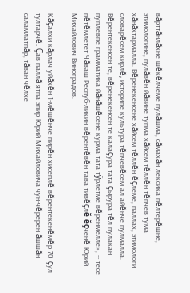вăрттăнлăхне шĕкĕлчеме пулăшма, сăмахăн лексика пĕлтерĕшне, этимологине, пулăвĕн йăвине тупма хăйсем тĕллĕн тĕпчев тума хăнăхтармалла. Вĕренекенсене хăйсем тĕллĕн ĕçлеме, паллах, этимологи словарĕсем кирлĕ, историпе культура тĕпчевĕсем ал айĕнче пулмалла. Вĕрентекенсен те, вĕренекенсен те калаçура тата çырура тĕл пулакан пуплевпе грамматика йăнăшĕсене курма тата тÿрлетме вĕренмелле», -- тесе пĕтĕмлетет Чăваш Респуб-ликин вĕрентĕвĕн тава тивĕçлĕ ĕçченĕ Юрий Михайлович Виноградов.

Кăçалхи кăрлач уйăхĕн 1-мĕшĕнче пирĕн хисеплĕ вĕрентекенĕмĕр 70 çул тултарчĕ. Çав паллă ятпа эпир Юрий Михайловича чун-чĕререн ăшшăн саламлатпăр, тăван чĕлхе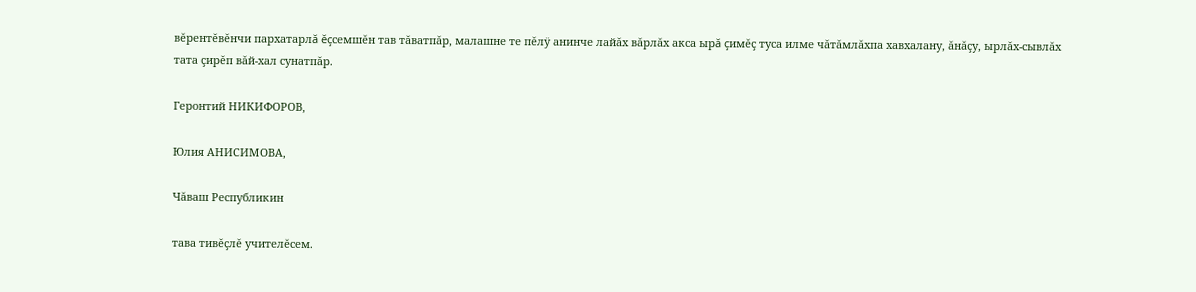вĕрентĕвĕнчи пархатарлă ĕçсемшĕн тав тăватпăр, малашне те пĕлÿ анинче лайăх вăрлăх акса ырă çимĕç туса илме чăтăмлăхпа хавхалану, ăнăçу, ырлăх-сывлăх тата çирĕп вăй-хал сунатпăр.

Геронтий НИКИФОРОВ,

Юлия АНИСИМОВА,

Чăваш Республикин

тава тивĕçлĕ учителĕсем.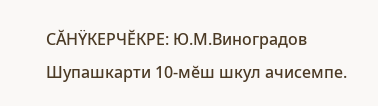СĂНŸКЕРЧĔКРЕ: Ю.М.Виноградов Шупашкарти 10-мĕш шкул ачисемпе.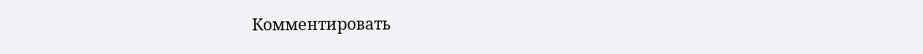Комментировать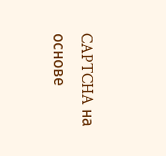CAPTCHA на основе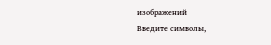изображений
Введите символы,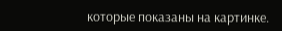которые показаны на картинке.